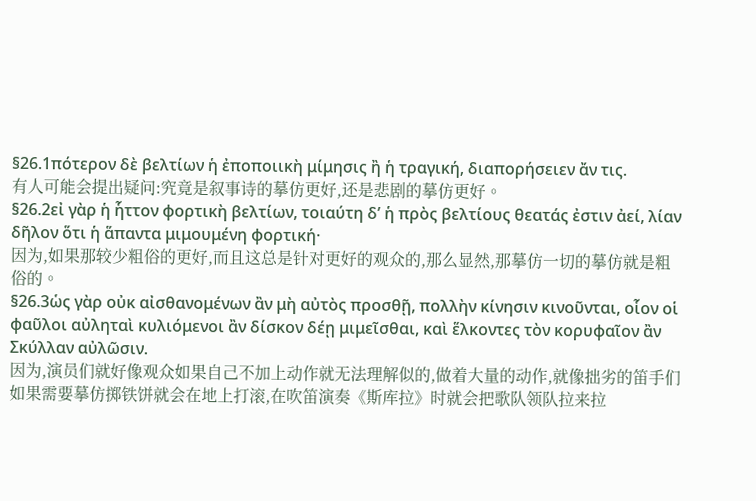§26.1πότερον δὲ βελτίων ἡ ἐποποιικὴ μίμησις ἢ ἡ τραγική, διαπορήσειεν ἄν τις.
有人可能会提出疑问:究竟是叙事诗的摹仿更好,还是悲剧的摹仿更好。
§26.2εἰ γὰρ ἡ ἧττον φορτικὴ βελτίων, τοιαύτη δ’ ἡ πρὸς βελτίους θεατάς ἐστιν ἀεί, λίαν δῆλον ὅτι ἡ ἅπαντα μιμουμένη φορτική·
因为,如果那较少粗俗的更好,而且这总是针对更好的观众的,那么显然,那摹仿一切的摹仿就是粗俗的。
§26.3ὡς γὰρ οὐκ αἰσθανομένων ἂν μὴ αὐτὸς προσθῇ, πολλὴν κίνησιν κινοῦνται, οἷον οἱ φαῦλοι αὐληταὶ κυλιόμενοι ἂν δίσκον δέῃ μιμεῖσθαι, καὶ ἕλκοντες τὸν κορυφαῖον ἂν Σκύλλαν αὐλῶσιν.
因为,演员们就好像观众如果自己不加上动作就无法理解似的,做着大量的动作,就像拙劣的笛手们如果需要摹仿掷铁饼就会在地上打滚,在吹笛演奏《斯库拉》时就会把歌队领队拉来拉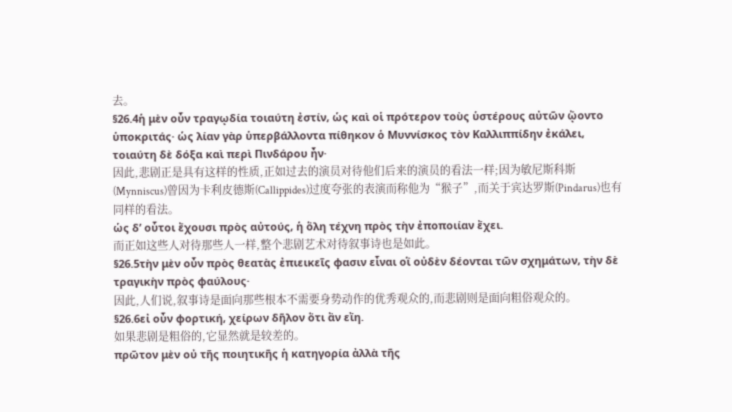去。
§26.4ἡ μὲν οὖν τραγῳδία τοιαύτη ἐστίν, ὡς καὶ οἱ πρότερον τοὺς ὑστέρους αὐτῶν ᾤοντο ὑποκριτάς· ὡς λίαν γὰρ ὑπερβάλλοντα πίθηκον ὁ Μυννίσκος τὸν Καλλιππίδην ἐκάλει, τοιαύτη δὲ δόξα καὶ περὶ Πινδάρου ἦν·
因此,悲剧正是具有这样的性质,正如过去的演员对待他们后来的演员的看法一样;因为敏尼斯科斯(Mynniscus)曾因为卡利皮德斯(Callippides)过度夸张的表演而称他为“猴子”,而关于宾达罗斯(Pindarus)也有同样的看法。
ὡς δ’ οὗτοι ἔχουσι πρὸς αὐτούς, ἡ ὅλη τέχνη πρὸς τὴν ἐποποιίαν ἔχει.
而正如这些人对待那些人一样,整个悲剧艺术对待叙事诗也是如此。
§26.5τὴν μὲν οὖν πρὸς θεατὰς ἐπιεικεῖς φασιν εἶναι οἳ οὐδὲν δέονται τῶν σχημάτων, τὴν δὲ τραγικὴν πρὸς φαύλους·
因此,人们说,叙事诗是面向那些根本不需要身势动作的优秀观众的,而悲剧则是面向粗俗观众的。
§26.6εἰ οὖν φορτική, χείρων δῆλον ὅτι ἂν εἴη.
如果悲剧是粗俗的,它显然就是较差的。
πρῶτον μὲν οὐ τῆς ποιητικῆς ἡ κατηγορία ἀλλὰ τῆς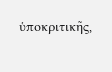ὑποκριτικῆς,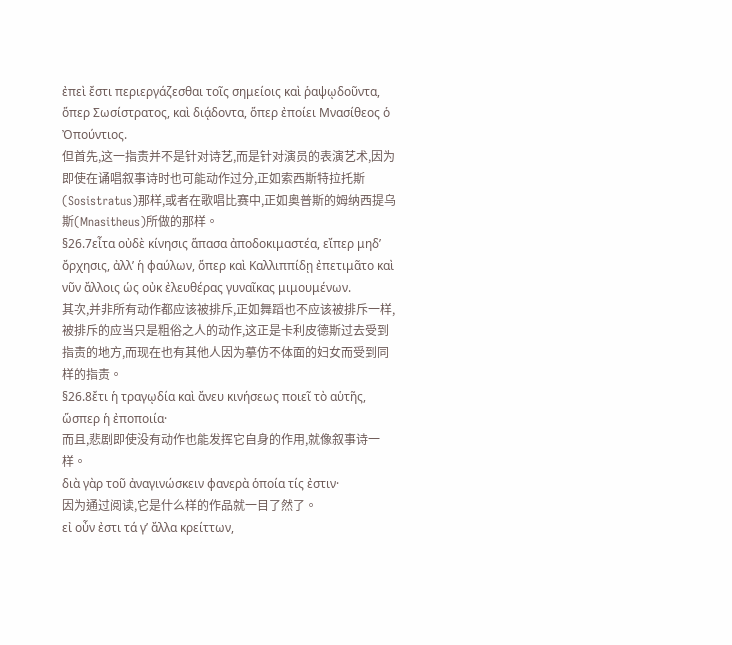ἐπεὶ ἔστι περιεργάζεσθαι τοῖς σημείοις καὶ ῥαψῳδοῦντα, ὅπερ Σωσίστρατος, καὶ διᾴδοντα, ὅπερ ἐποίει Μνασίθεος ὁ Ὀπούντιος.
但首先,这一指责并不是针对诗艺,而是针对演员的表演艺术,因为即使在诵唱叙事诗时也可能动作过分,正如索西斯特拉托斯(Sosistratus)那样,或者在歌唱比赛中,正如奥普斯的姆纳西提乌斯(Mnasitheus)所做的那样。
§26.7εἶτα οὐδὲ κίνησις ἅπασα ἀποδοκιμαστέα, εἴπερ μηδ’ ὄρχησις, ἀλλ’ ἡ φαύλων, ὅπερ καὶ Καλλιππίδῃ ἐπετιμᾶτο καὶ νῦν ἄλλοις ὡς οὐκ ἐλευθέρας γυναῖκας μιμουμένων.
其次,并非所有动作都应该被排斥,正如舞蹈也不应该被排斥一样,被排斥的应当只是粗俗之人的动作,这正是卡利皮德斯过去受到指责的地方,而现在也有其他人因为摹仿不体面的妇女而受到同样的指责。
§26.8ἔτι ἡ τραγῳδία καὶ ἄνευ κινήσεως ποιεῖ τὸ αὑτῆς, ὥσπερ ἡ ἐποποιία·
而且,悲剧即使没有动作也能发挥它自身的作用,就像叙事诗一样。
διὰ γὰρ τοῦ ἀναγινώσκειν φανερὰ ὁποία τίς ἐστιν·
因为通过阅读,它是什么样的作品就一目了然了。
εἰ οὖν ἐστι τά γ’ ἄλλα κρείττων,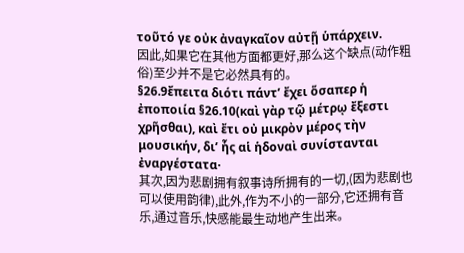τοῦτό γε οὐκ ἀναγκαῖον αὐτῇ ὑπάρχειν.
因此,如果它在其他方面都更好,那么这个缺点(动作粗俗)至少并不是它必然具有的。
§26.9ἔπειτα διότι πάντ’ ἔχει ὅσαπερ ἡ ἐποποιία §26.10(καὶ γὰρ τῷ μέτρῳ ἔξεστι χρῆσθαι), καὶ ἔτι οὐ μικρὸν μέρος τὴν μουσικήν, δι’ ἧς αἱ ἡδοναὶ συνίστανται ἐναργέστατα·
其次,因为悲剧拥有叙事诗所拥有的一切,(因为悲剧也可以使用韵律),此外,作为不小的一部分,它还拥有音乐,通过音乐,快感能最生动地产生出来。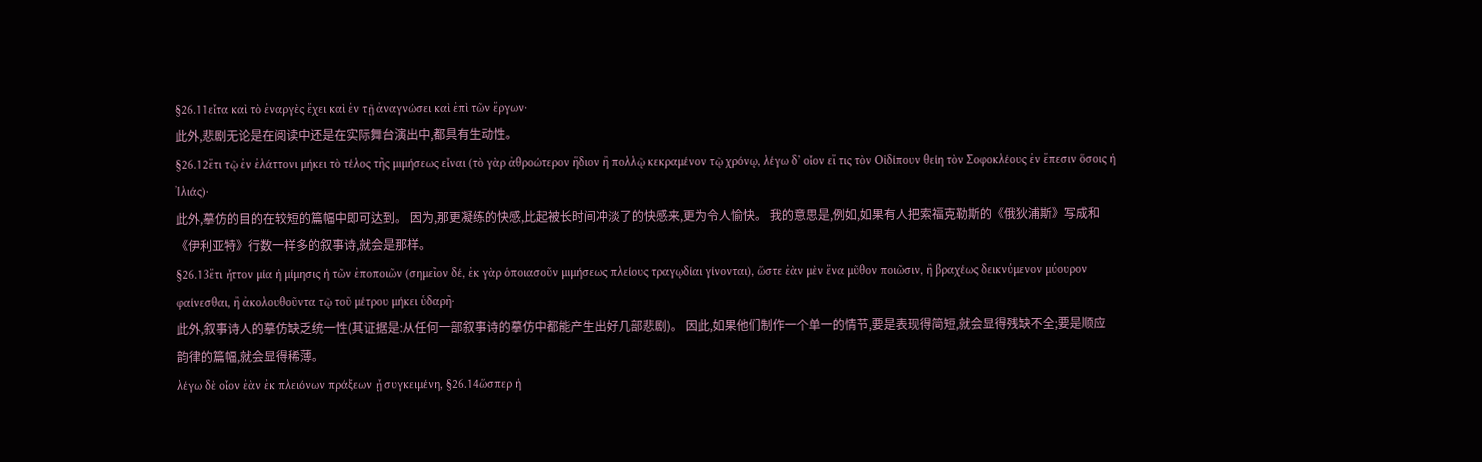§26.11εἶτα καὶ τὸ ἐναργὲς ἔχει καὶ ἐν τῇ ἀναγνώσει καὶ ἐπὶ τῶν ἔργων·
此外,悲剧无论是在阅读中还是在实际舞台演出中,都具有生动性。
§26.12ἔτι τῷ ἐν ἐλάττονι μήκει τὸ τέλος τῆς μιμήσεως εἶναι (τὸ γὰρ ἀθροώτερον ἥδιον ἢ πολλῷ κεκραμένον τῷ χρόνῳ, λέγω δ’ οἷον εἴ τις τὸν Οἰδίπουν θείη τὸν Σοφοκλέους ἐν ἔπεσιν ὅσοις ἡ Ἰλιάς)·
此外,摹仿的目的在较短的篇幅中即可达到。 因为,那更凝练的快感,比起被长时间冲淡了的快感来,更为令人愉快。 我的意思是,例如,如果有人把索福克勒斯的《俄狄浦斯》写成和《伊利亚特》行数一样多的叙事诗,就会是那样。
§26.13ἔτι ἧττον μία ἡ μίμησις ἡ τῶν ἐποποιῶν (σημεῖον δέ, ἐκ γὰρ ὁποιασοῦν μιμήσεως πλείους τραγῳδίαι γίνονται), ὥστε ἐὰν μὲν ἕνα μῦθον ποιῶσιν, ἢ βραχέως δεικνύμενον μύουρον φαίνεσθαι, ἢ ἀκολουθοῦντα τῷ τοῦ μέτρου μήκει ὑδαρῆ·
此外,叙事诗人的摹仿缺乏统一性(其证据是:从任何一部叙事诗的摹仿中都能产生出好几部悲剧)。 因此,如果他们制作一个单一的情节,要是表现得简短,就会显得残缺不全;要是顺应韵律的篇幅,就会显得稀薄。
λέγω δὲ οἷον ἐὰν ἐκ πλειόνων πράξεων ᾖ συγκειμένη, §26.14ὥσπερ ἡ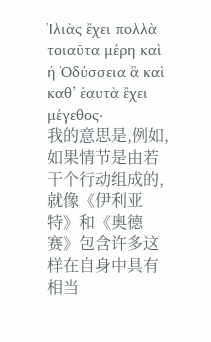Ἰλιὰς ἔχει πολλὰ τοιαῦτα μέρη καὶ ἡ Ὀδύσσεια ἃ καὶ καθ’ ἑαυτὰ ἔχει μέγεθος·
我的意思是,例如,如果情节是由若干个行动组成的,就像《伊利亚特》和《奥德赛》包含许多这样在自身中具有相当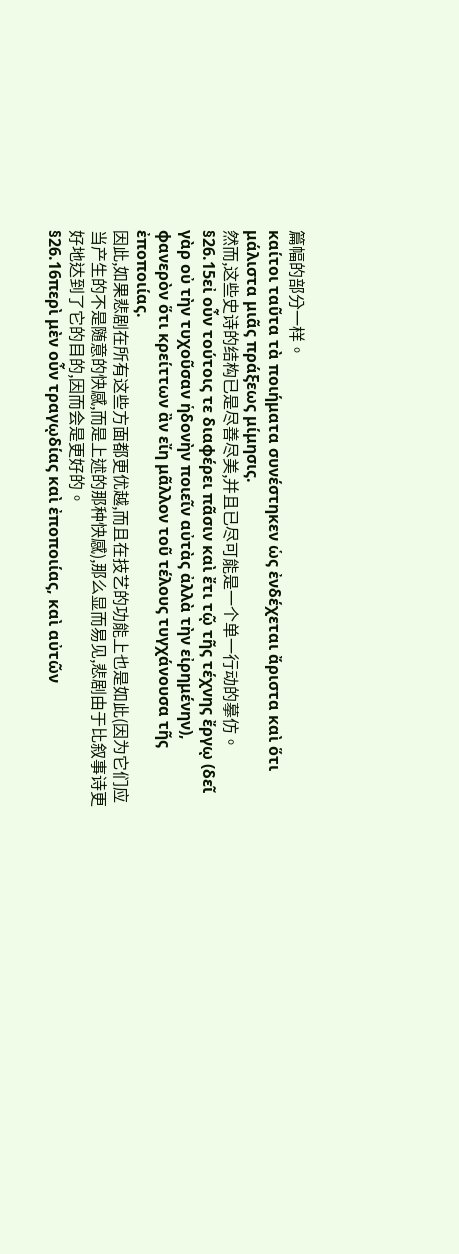篇幅的部分一样。
καίτοι ταῦτα τὰ ποιήματα συνέστηκεν ὡς ἐνδέχεται ἄριστα καὶ ὅτι μάλιστα μιᾶς πράξεως μίμησις.
然而,这些史诗的结构已是尽善尽美,并且已尽可能是一个单一行动的摹仿。
§26.15εἰ οὖν τούτοις τε διαφέρει πᾶσιν καὶ ἔτι τῷ τῆς τέχνης ἔργῳ (δεῖ γὰρ οὐ τὴν τυχοῦσαν ἡδονὴν ποιεῖν αὐτὰς ἀλλὰ τὴν εἰρημένην), φανερὸν ὅτι κρείττων ἂν εἴη μᾶλλον τοῦ τέλους τυγχάνουσα τῆς ἐποποιίας.
因此,如果悲剧在所有这些方面都更优越,而且在技艺的功能上也是如此(因为它们应当产生的不是随意的快感,而是上述的那种快感),那么显而易见,悲剧由于比叙事诗更好地达到了它的目的,因而会是更好的。
§26.16περὶ μὲν οὖν τραγῳδίας καὶ ἐποποιίας, καὶ αὐτῶν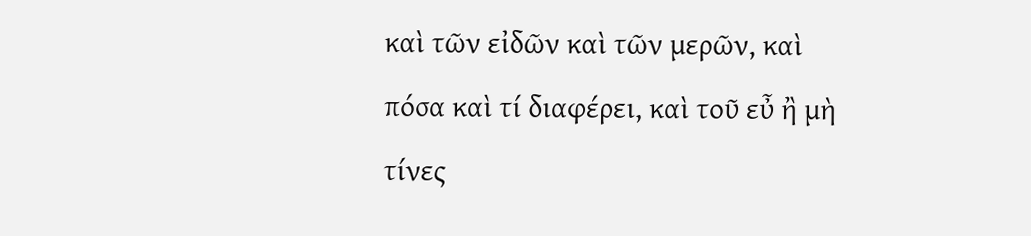καὶ τῶν εἰδῶν καὶ τῶν μερῶν, καὶ πόσα καὶ τί διαφέρει, καὶ τοῦ εὖ ἢ μὴ τίνες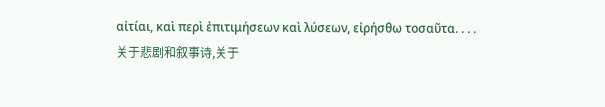αἰτίαι, καὶ περὶ ἐπιτιμήσεων καὶ λύσεων, εἰρήσθω τοσαῦτα. . . .
关于悲剧和叙事诗,关于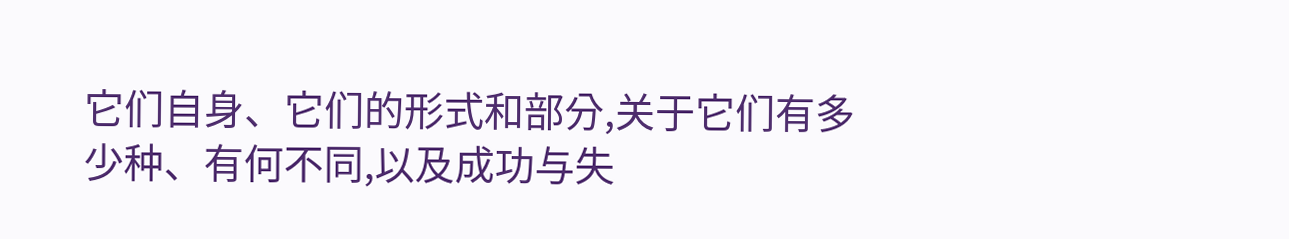它们自身、它们的形式和部分,关于它们有多少种、有何不同,以及成功与失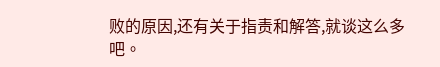败的原因,还有关于指责和解答,就谈这么多吧。